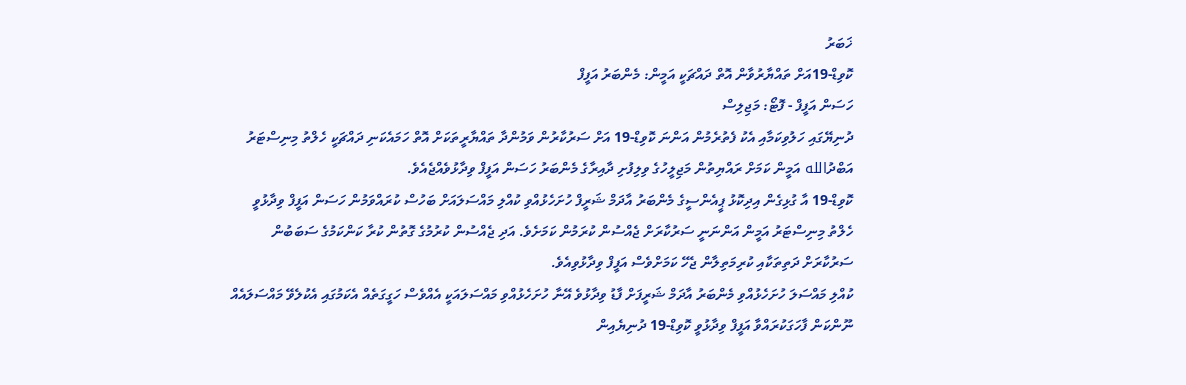ޚަބަރު
ކޮވިޑް-19އަށް ތައްޔާރުވާން އޮތް ދައްޗަކީ އަމީން: މެންބަރު އަފީފް
ހަސަން އަފީފް - ފޮޓޯ: މަޖިލިސް
ދުނިޔޭގައި ހަލުވިކަމާއި އެކު ފެތުރެމުން އަންނަ ކޮވިޑް-19 އަށް ސަރުކާރުން ވަމުންދާ ތައްޔާރީތަކަށް އޮތް ހަމައެކަނި ދައްޗަކީ ހެލްތު މިނިސްޓަރު އަބްދުالله އަމީން ކަމަށް ރައްޔިތުން މަޖިލީހުގެ ވިލިފުށި ދާއިރާގެ މެންބަރު ހަސަން އަފީފް ވިދާޅުވެއްޖެއެވެ.
ކޮވިޑް-19 އާ ގުޅިގެން އިދިކޮޅު ޕީއެންސީގެ މެންބަރު އާދަމް ޝަރީފް ހުށަހެޅުއްވި ކުއްލި މައްސަލައަށް ބަހުސް ކުރައްވަމުން ހަސަން އަފީފް ވިދާޅުވީ ހެލްތު މިނިސްޓަރު އަމީން އަންނަނީ ސަރުކާރަށް ޖެއްސުން ކުރަމުން ކަމަށެވެ. އަދި ޖެއްސުން ކުރުމުގެ ގޮތުން ކުރާ ކަންކަމުގެ ސަބަބުން ސަރުކާރަށް ދަތިތަކާއި ކުރިމަތިލާން ޖެހޭ ކަމަށްވެސް އަފީފް ވިދާޅުވިއެވެ.
ކުއްލި މައްސަލަ ހުށަހެޅުއްވި މެންބަރު އާދަމް ޝަރީފަށް ފާޑު ވިދާޅުވެ އޭނާ ހުށަހެޅުއްވި މައްސަލައަކީ އެއްވެސް ހަގީގަތެއް އެކަމުގައި އެކުލެވޭ މައްސަލައެއް ނޫންކަން ފާހަގަކުރައްވާ އަފީފް ވިދާޅުވީ ކޮވިޑް-19 ދުނިޔެއިން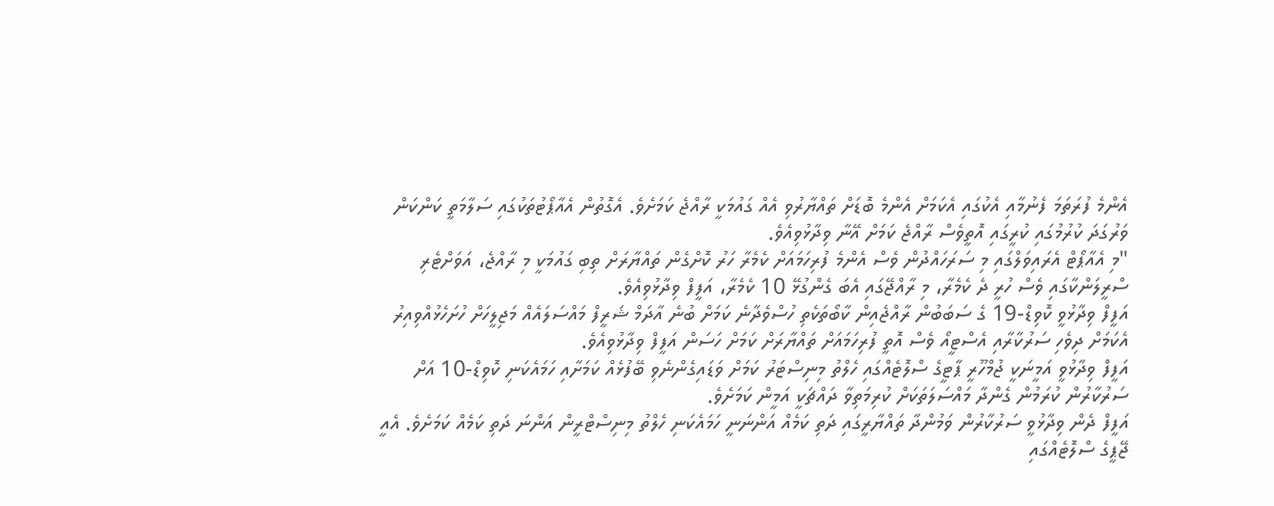އެންމެ ފުރަތަމަ ފެނުމާއި އެކުގައި އެކަމަށް އެންމެ ބޮޑަށް ތައްޔާރުވި އެއް ގައުމަކީ ރާއްޖެ ކަމަށެވެ. އެގޮތުން އެއާޕޯޓުތަކުގައި ސަލާމަތީ ކަންކަން ވަރުގަދަ ކުރުމުގައި ކުރީގައި އޮތީވެސް ރާއްޖެ ކަމަށް އޭނާ ވިދާޅުވިއެވެ.
"މި އެއާޕޯޓް އެރައިވަލްގައި މި ސަރަހައްދުން ވެސް އެންމެ ފުރިހަމައަށް ކެމެރާ ހަރު ކޮށްގެން ތައްޔާރަށް ތިބި ގައުމަކީ މި ރާއްޖެ، އަވަށްޓެރި ސްރީލަންކާގައި ވެސް ހުރީ ދެ ކެމެރާ، މި ރާއްޖޭގައި އެބަ ގެންގުޅޭ 10 ކެމެރާ، އަފީފް ވިދާޅުވިއެވެ.
އަފީފް ވިދާޅުވީ ކޮވިޑް-19 ގެ ސަބަބުން ރާއްޖެއިން ކާބޯތަކެތި ހުސްވެދާނެ ކަމަށް ބުނެ އާދަމް ޝަރީފް މައްސަލައެއް މަޖިލީހަށް ހުށަހެޅުއްވިއިރު އެކަމަށް ދިވެހި ސަރުކާރާއި އެސްޓީއޯ ވެސް އޮތީ ފުރިހަމައަށް ތައްޔާރަށް ކަމަށް ހަސަން އަފީފް ވިދާޅުވިއެވެ.
އަފީފް ވިދާޅުވީ އަމީނަކީ ޖުމްހޫރީ ޕާޓީގެ ސްލޮޓެއްގައި ހެލްތު މިނިސްޓަރު ކަމަށް ވަޑައިގެންނެވި ބޭފުޅެއް ކަމަށާއި ހަމައެކަނި ކޮވިޑް-10 އަށް ސަރުކާރުން ކުރަމުން ގެންދާ މައްސަލަތަކަށް ކުރިމަތިވާ ދައްޗަކީ އަމީން ކަމަށެވެ.
އަފީފް ދެން ވިދާޅުވީ ސަރުކާރުން ވަމުންދާ ތައްޔާރީގައި ދަތި ކަމެއް އަންނަނީ ހަމައެކަނި ހެލްތު މިނިސްޓްރީން އަންނަ ދަތި ކަމެއް ކަމަށެވެ. އެއީ ޖޭޕީގެ ސްލޮޓެއްގައި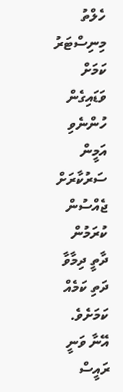ހެލްތު މިނިސްޓަރު ކަމަށް ވަޑައިގެން ހުންނެވި އަމީން ސަރުކާރަށް ޖެއްސުން ކުރަމުން ދާތީ ދިމާވާ ދަތި ކަމެއް ކަމަށެވެ. އޭނާ ވަނީ ރައީސް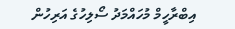އިބްރާހީމް މުހައްމަދު ސޯލިހުގެ އަރިހުން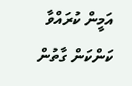އަމީން ކުރައްވާ ކަންކަން ގާތުން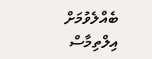ބެއްލެވުމަށް އިލްތިމާސް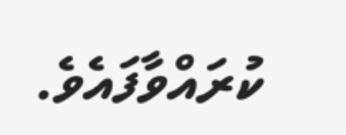ކުރައްވާފައެވެ.